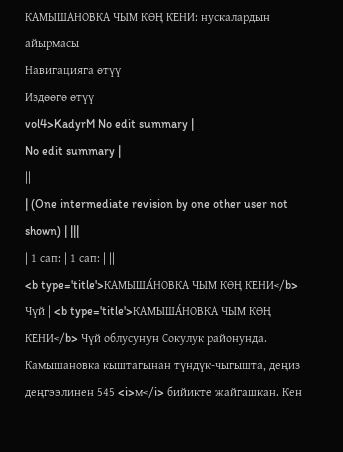КАМЫШАНОВКА ЧЫМ КӨҢ КЕНИ: нускалардын айырмасы
Навигацияга өтүү
Издөөгө өтүү
vol4>KadyrM No edit summary |
No edit summary |
||
| (One intermediate revision by one other user not shown) | |||
| 1 сап: | 1 сап: | ||
<b type='title'>КАМЫША́НОВКА ЧЫМ КӨҢ КЕНИ</b> Чүй | <b type='title'>КАМЫША́НОВКА ЧЫМ КӨҢ КЕНИ</b> Чүй облусунун Сокулук районунда. Камышановка кыштагынан түндүк-чыгышта, деңиз деңгээлинен 545 <i>м</i> бийикте жайгашкан. Кен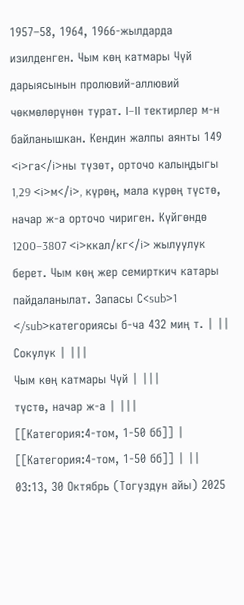1957–58, 1964, 1966-жылдарда изилденген. Чым көң катмары Чүй дарыясынын пролювий-аллювий чөкмөлөрүнөн турат. I–II тектирлер м-н байланышкан. Кендин жалпы аянты 149 <i>га</i>ны түзөт, орточо калыңдыгы 1,29 <i>м</i>, күрөң, мала күрөң түстө, начар ж-а орточо чириген. Күйгөндө 1200–3807 <i>ккал/кг</i> жылуулук берет. Чым көң жер семирткич катары пайдаланылат. Запасы С<sub>1 </sub>категориясы б-ча 432 миң т. | ||
Сокулук | |||
Чым көң катмары Чүй | |||
түстө, начар ж-а | |||
[[Категория:4-том, 1-50 бб]] | [[Категория:4-том, 1-50 бб]] | ||
03:13, 30 Октябрь (Тогуздун айы) 2025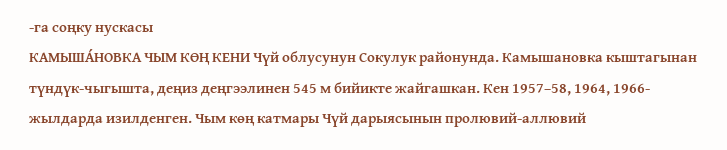-га соңку нускасы
КАМЫША́НОВКА ЧЫМ КӨҢ КЕНИ Чүй облусунун Сокулук районунда. Камышановка кыштагынан түндүк-чыгышта, деңиз деңгээлинен 545 м бийикте жайгашкан. Кен 1957–58, 1964, 1966-жылдарда изилденген. Чым көң катмары Чүй дарыясынын пролювий-аллювий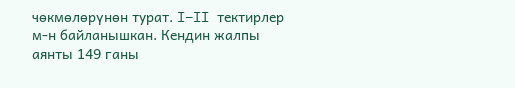чөкмөлөрүнөн турат. I–II тектирлер м-н байланышкан. Кендин жалпы аянты 149 ганы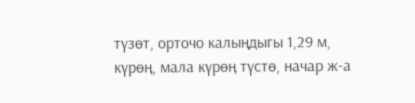түзөт, орточо калыңдыгы 1,29 м, күрөң, мала күрөң түстө, начар ж-а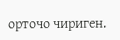орточо чириген.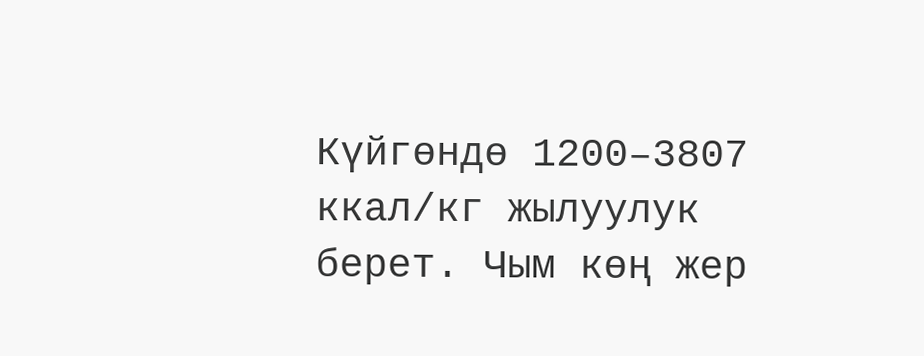Күйгөндө 1200–3807 ккал/кг жылуулук берет. Чым көң жер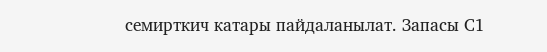семирткич катары пайдаланылат. Запасы С1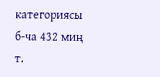категориясы б-ча 432 миң т.